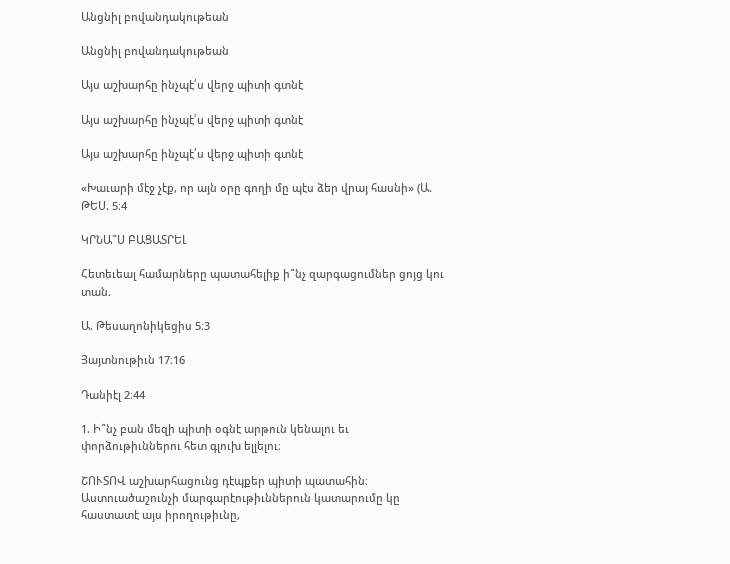Անցնիլ բովանդակութեան

Անցնիլ բովանդակութեան

Այս աշխարհը ինչպէ՛ս վերջ պիտի գտնէ

Այս աշխարհը ինչպէ՛ս վերջ պիտի գտնէ

Այս աշխարհը ինչպէ՛ս վերջ պիտի գտնէ

«Խաւարի մէջ չէք, որ այն օրը գողի մը պէս ձեր վրայ հասնի» (Ա. ԹԵՍ. 5։4

ԿՐՆԱ՞Ս ԲԱՑԱՏՐԵԼ

Հետեւեալ համարները պատահելիք ի՞նչ զարգացումներ ցոյց կու տան.

Ա. Թեսաղոնիկեցիս 5։3

Յայտնութիւն 17։16

Դանիէլ 2։44

1. Ի՞նչ բան մեզի պիտի օգնէ արթուն կենալու եւ փորձութիւններու հետ գլուխ ելլելու։

ՇՈՒՏՈՎ աշխարհացունց դէպքեր պիտի պատահին։ Աստուածաշունչի մարգարէութիւններուն կատարումը կը հաստատէ այս իրողութիւնը,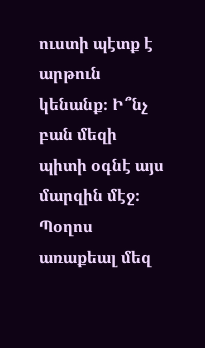ուստի պէտք է արթուն կենանք։ Ի՞նչ բան մեզի պիտի օգնէ այս մարզին մէջ։ Պօղոս առաքեալ մեզ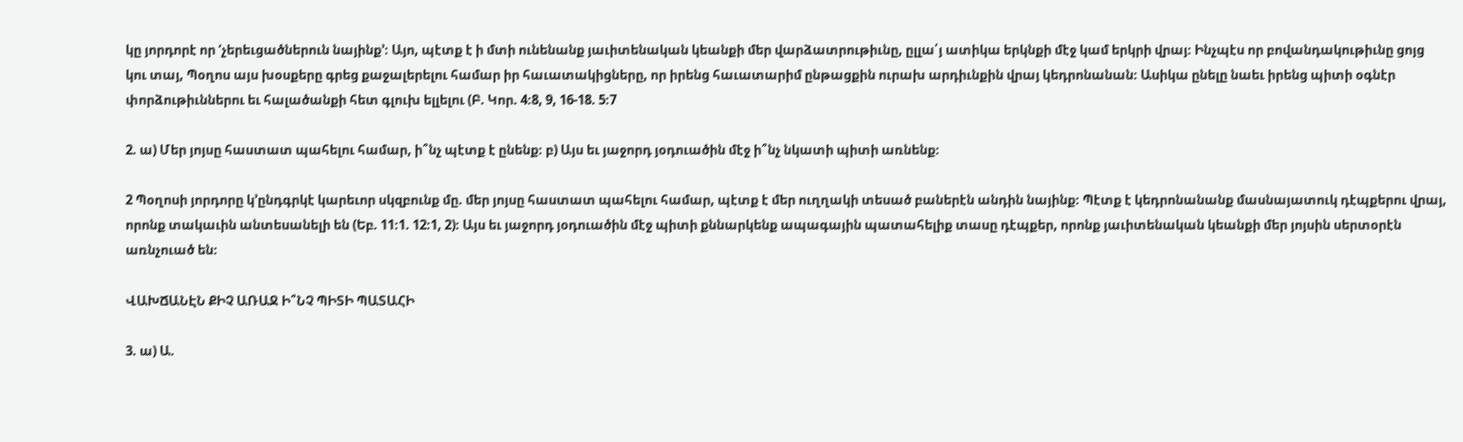կը յորդորէ որ ‘չերեւցածներուն նայինք’։ Այո, պէտք է ի մտի ունենանք յաւիտենական կեանքի մեր վարձատրութիւնը, ըլլա՛յ ատիկա երկնքի մէջ կամ երկրի վրայ։ Ինչպէս որ բովանդակութիւնը ցոյց կու տայ, Պօղոս այս խօսքերը գրեց քաջալերելու համար իր հաւատակիցները, որ իրենց հաւատարիմ ընթացքին ուրախ արդիւնքին վրայ կեդրոնանան։ Ասիկա ընելը նաեւ իրենց պիտի օգնէր փորձութիւններու եւ հալածանքի հետ գլուխ ելլելու (Բ. Կոր. 4։8, 9, 16-18. 5։7

2. ա) Մեր յոյսը հաստատ պահելու համար, ի՞նչ պէտք է ընենք։ բ) Այս եւ յաջորդ յօդուածին մէջ ի՞նչ նկատի պիտի առնենք։

2 Պօղոսի յորդորը կ’ընդգրկէ կարեւոր սկզբունք մը. մեր յոյսը հաստատ պահելու համար, պէտք է մեր ուղղակի տեսած բաներէն անդին նայինք։ Պէտք է կեդրոնանանք մասնայատուկ դէպքերու վրայ, որոնք տակաւին անտեսանելի են (Եբ. 11։1. 12։1, 2)։ Այս եւ յաջորդ յօդուածին մէջ պիտի քննարկենք ապագային պատահելիք տասը դէպքեր, որոնք յաւիտենական կեանքի մեր յոյսին սերտօրէն առնչուած են։

ՎԱԽՃԱՆԷՆ ՔԻՉ ԱՌԱՋ Ի՞ՆՉ ՊԻՏԻ ՊԱՏԱՀԻ

3. ա) Ա.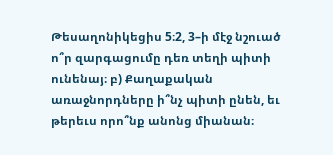Թեսաղոնիկեցիս 5։2, 3–ի մէջ նշուած ո՞ր զարգացումը դեռ տեղի պիտի ունենայ։ բ) Քաղաքական առաջնորդները ի՞նչ պիտի ընեն, եւ թերեւս որո՞նք անոնց միանան։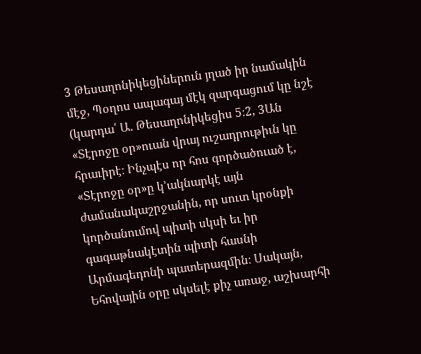3 Թեսաղոնիկեցիներուն յղած իր նամակին մէջ, Պօղոս ապագայ մէկ զարգացում կը նշէ (կարդա՛ Ա. Թեսաղոնիկեցիս 5։2, 3Ան «Տէրոջը օր»ուան վրայ ուշադրութիւն կը հրաւիրէ։ Ինչպէս որ հոս գործածուած է, «Տէրոջը օր»ը կ’ակնարկէ այն ժամանակաշրջանին, որ սուտ կրօնքի կործանումով պիտի սկսի եւ իր գագաթնակէտին պիտի հասնի Արմագեդոնի պատերազմին։ Սակայն, Եհովային օրը սկսելէ քիչ առաջ, աշխարհի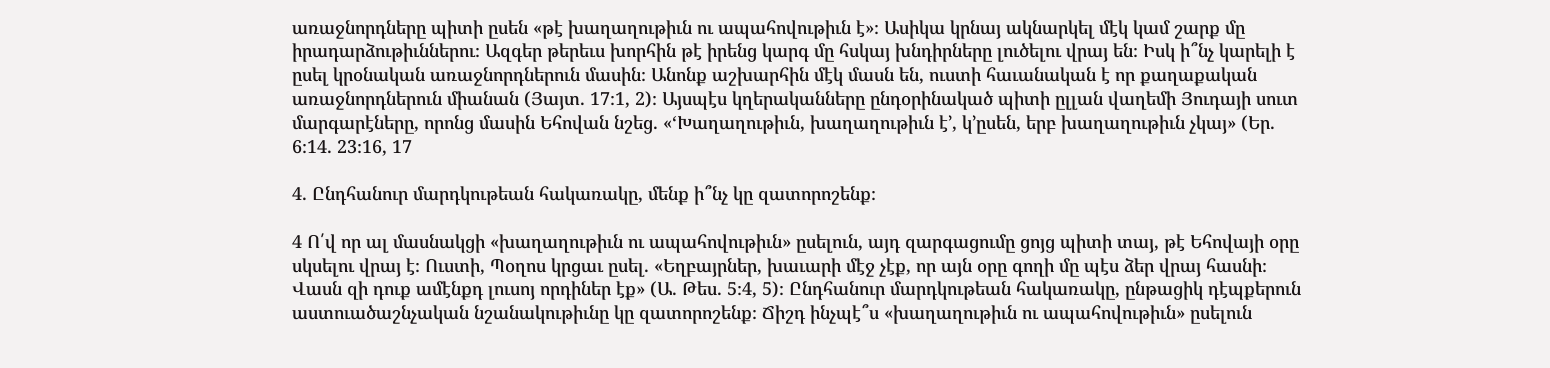առաջնորդները պիտի ըսեն «թէ խաղաղութիւն ու ապահովութիւն է»։ Ասիկա կրնայ ակնարկել մէկ կամ շարք մը իրադարձութիւններու։ Ազգեր թերեւս խորհին թէ իրենց կարգ մը հսկայ խնդիրները լուծելու վրայ են։ Իսկ ի՞նչ կարելի է ըսել կրօնական առաջնորդներուն մասին։ Անոնք աշխարհին մէկ մասն են, ուստի հաւանական է որ քաղաքական առաջնորդներուն միանան (Յայտ. 17։1, 2)։ Այսպէս կղերականները ընդօրինակած պիտի ըլլան վաղեմի Յուդայի սուտ մարգարէները, որոնց մասին Եհովան նշեց. «‘Խաղաղութիւն, խաղաղութիւն է’, կ’ըսեն, երբ խաղաղութիւն չկայ» (Եր. 6։14. 23։16, 17

4. Ընդհանուր մարդկութեան հակառակը, մենք ի՞նչ կը զատորոշենք։

4 Ո՛վ որ ալ մասնակցի «խաղաղութիւն ու ապահովութիւն» ըսելուն, այդ զարգացումը ցոյց պիտի տայ, թէ Եհովայի օրը սկսելու վրայ է։ Ուստի, Պօղոս կրցաւ ըսել. «Եղբայրներ, խաւարի մէջ չէք, որ այն օրը գողի մը պէս ձեր վրայ հասնի։ Վասն զի դուք ամէնքդ լուսոյ որդիներ էք» (Ա. Թես. 5։4, 5)։ Ընդհանուր մարդկութեան հակառակը, ընթացիկ դէպքերուն աստուածաշնչական նշանակութիւնը կը զատորոշենք։ Ճիշդ ինչպէ՞ս «խաղաղութիւն ու ապահովութիւն» ըսելուն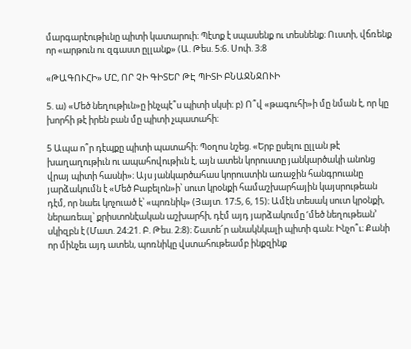մարգարէութիւնը պիտի կատարուի։ Պէտք է սպասենք ու տեսնենք։ Ուստի, վճռենք որ «արթուն ու զգաստ ըլլանք» (Ա. Թես. 5։6. Սոփ. 3։8

«ԹԱԳՈՒՀԻ» ՄԸ, ՈՐ ՉԻ ԳԻՏԵՐ ԹԷ ՊԻՏԻ ԲՆԱՋՆՋՈՒԻ

5. ա) «Մեծ նեղութիւն»ը ինչպէ՞ս պիտի սկսի։ բ) Ո՞վ «թագուհի»ի մը նման է, որ կը խորհի թէ իրեն բան մը պիտի չպատահի։

5 Ապա ո՞ր դէպքը պիտի պատահի։ Պօղոս նշեց. «Երբ ըսելու ըլլան թէ խաղաղութիւն ու ապահովութիւն է, այն ատեն կորուստը յանկարծակի անոնց վրայ պիտի հասնի»։ Այս յանկարծահաս կորուստին առաջին հանգրուանը յարձակումն է «Մեծ Բաբելոն»ի՝ սուտ կրօնքի համաշխարհային կայսրութեան դէմ, որ նաեւ կոչուած է՝ «պոռնիկ» (Յայտ. 17։5, 6, 15)։ Ամէն տեսակ սուտ կրօնքի, ներառեալ՝ քրիստոնէական աշխարհի, դէմ այդ յարձակումը ‘մեծ նեղութեան’ սկիզբն է (Մատ. 24։21. Բ. Թես. 2։8)։ Շատե՜ր անակնկալի պիտի գան։ Ինչո՞ւ։ Քանի որ մինչեւ այդ ատեն, պոռնիկը վստահութեամբ ինքզինք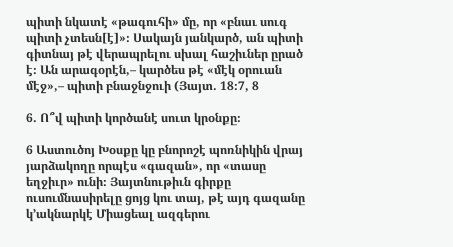պիտի նկատէ «թագուհի» մը, որ «բնաւ սուգ պիտի չտեսն[է]»։ Սակայն յանկարծ, ան պիտի գիտնայ թէ վերապրելու սխալ հաշիւներ ըրած է։ Ան արագօրէն,– կարծես թէ «մէկ օրուան մէջ»,– պիտի բնաջնջուի (Յայտ. 18։7, 8

6. Ո՞վ պիտի կործանէ սուտ կրօնքը։

6 Աստուծոյ Խօսքը կը բնորոշէ պոռնիկին վրայ յարձակողը որպէս «գազան», որ «տասը եղջիւր» ունի։ Յայտնութիւն գիրքը ուսումնասիրելը ցոյց կու տայ, թէ այդ գազանը կ’ակնարկէ Միացեալ ազգերու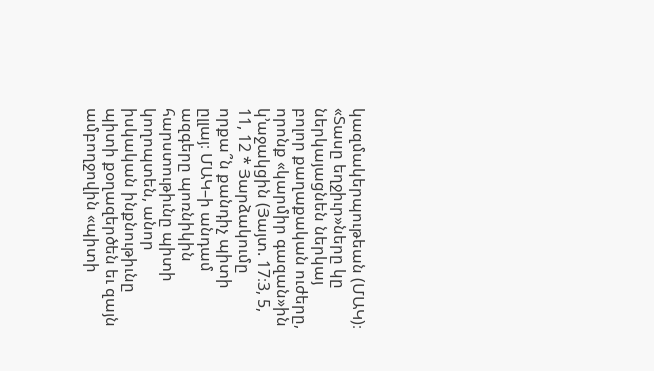կազմակերպութեան (ՄԱԿ)։ «Տասը եղջիւր»ները կը ներկայացնեն ներկայ բոլոր քաղաքական ուժերը, որոնք «կարմիր գազան»ին կ’աջակցին (Յայտ. 17։3, 5, 11, 12 * Յարձակումը որքա՞ն քանդիչ պիտի ըլլայ։ ՄԱԿ–ի անդամ ազգերը պոռնիկին հարստութիւնը պիտի կողոպտեն, անոր իսկական ինքնութիւնը պիտի քօղազերծեն եւ զայն ամբողջովին «պիտի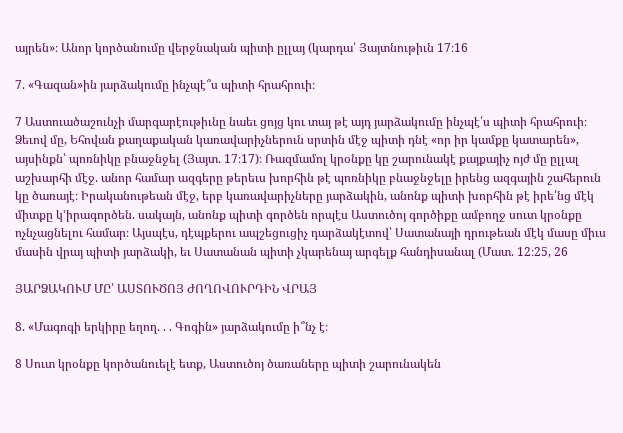այրեն»։ Անոր կործանումը վերջնական պիտի ըլլայ (կարդա՛ Յայտնութիւն 17։16

7. «Գազան»ին յարձակումը ինչպէ՞ս պիտի հրահրուի։

7 Աստուածաշունչի մարգարէութիւնը նաեւ ցոյց կու տայ թէ այդ յարձակումը ինչպէ՛ս պիտի հրահրուի։ Ձեւով մը, Եհովան քաղաքական կառավարիչներուն սրտին մէջ պիտի դնէ «որ իր կամքը կատարեն», այսինքն՝ պոռնիկը բնաջնջել (Յայտ. 17։17)։ Ռազմամոլ կրօնքը կը շարունակէ քայքայիչ ոյժ մը ըլլալ աշխարհի մէջ. անոր համար ազգերը թերեւս խորհին թէ պոռնիկը բնաջնջելը իրենց ազգային շահերուն կը ծառայէ։ Իրականութեան մէջ, երբ կառավարիչները յարձակին, անոնք պիտի խորհին թէ իրե՛նց մէկ միտքը կ’իրագործեն. սակայն, անոնք պիտի գործեն որպէս Աստուծոյ գործիքը ամբողջ սուտ կրօնքը ոչնչացնելու համար։ Այսպէս, դէպքերու ապշեցուցիչ դարձակէտով՝ Սատանայի դրութեան մէկ մասը միւս մասին վրայ պիտի յարձակի, եւ Սատանան պիտի չկարենայ արգելք հանդիսանալ (Մատ. 12։25, 26

ՅԱՐՁԱԿՈՒՄ ՄԸ՝ ԱՍՏՈՒԾՈՅ ԺՈՂՈՎՈՒՐԴԻՆ ՎՐԱՅ

8. «Մագոգի երկիրը եղող. . . Գոգին» յարձակումը ի՞նչ է։

8 Սուտ կրօնքը կործանուելէ ետք, Աստուծոյ ծառաները պիտի շարունակեն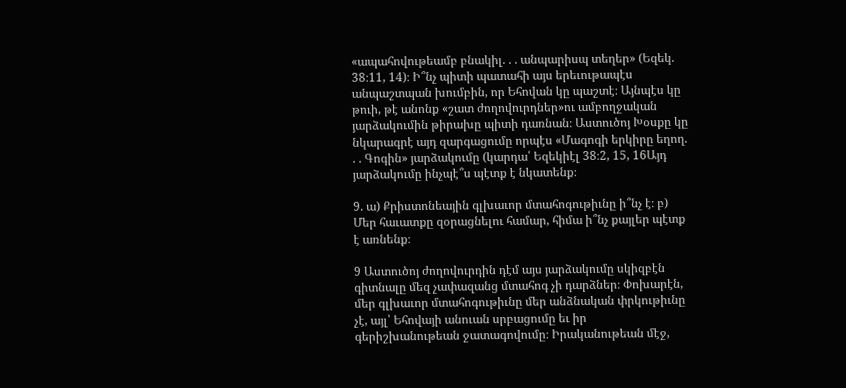«ապահովութեամբ բնակիլ. . . անպարիսպ տեղեր» (Եզեկ. 38։11, 14)։ Ի՞նչ պիտի պատահի այս երեւութապէս անպաշտպան խումբին, որ Եհովան կը պաշտէ։ Այնպէս կը թուի, թէ անոնք «շատ ժողովուրդներ»ու ամբողջական յարձակումին թիրախը պիտի դառնան։ Աստուծոյ Խօսքը կը նկարագրէ այդ զարգացումը որպէս «Մագոգի երկիրը եղող. . . Գոգին» յարձակումը (կարդա՛ Եզեկիէլ 38։2, 15, 16Այդ յարձակումը ինչպէ՞ս պէտք է նկատենք։

9. ա) Քրիստոնեային գլխաւոր մտահոգութիւնը ի՞նչ է։ բ) Մեր հաւատքը զօրացնելու համար, հիմա ի՞նչ քայլեր պէտք է առնենք։

9 Աստուծոյ ժողովուրդին դէմ այս յարձակումը սկիզբէն գիտնալը մեզ չափազանց մտահոգ չի դարձներ։ Փոխարէն, մեր գլխաւոր մտահոգութիւնը մեր անձնական փրկութիւնը չէ, այլ՝ Եհովայի անուան սրբացումը եւ իր գերիշխանութեան ջատագովումը։ Իրականութեան մէջ,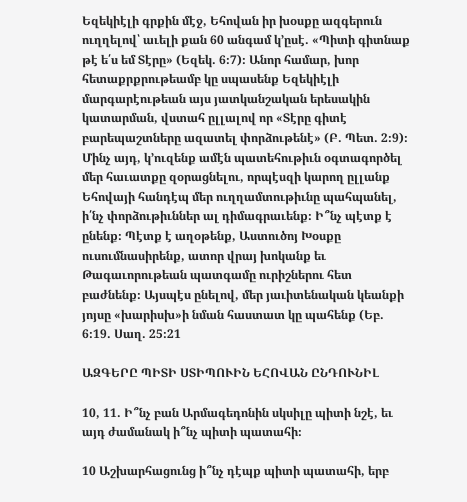Եզեկիէլի գրքին մէջ, Եհովան իր խօսքը ազգերուն ուղղելով՝ աւելի քան 60 անգամ կ’ըսէ. «Պիտի գիտնաք թէ ե՛ս եմ Տէրը» (Եզեկ. 6։7)։ Անոր համար, խոր հետաքրքրութեամբ կը սպասենք Եզեկիէլի մարգարէութեան այս յատկանշական երեսակին կատարման, վստահ ըլլալով որ «Տէրը գիտէ բարեպաշտները ազատել փորձութենէ» (Բ. Պետ. 2։9)։ Մինչ այդ, կ’ուզենք ամէն պատեհութիւն օգտագործել մեր հաւատքը զօրացնելու, որպէսզի կարող ըլլանք Եհովայի հանդէպ մեր ուղղամտութիւնը պահպանել, ի՛նչ փորձութիւններ ալ դիմագրաւենք։ Ի՞նչ պէտք է ընենք։ Պէտք է աղօթենք, Աստուծոյ Խօսքը ուսումնասիրենք, ատոր վրայ խոկանք եւ Թագաւորութեան պատգամը ուրիշներու հետ բաժնենք։ Այսպէս ընելով, մեր յաւիտենական կեանքի յոյսը «խարիսխ»ի նման հաստատ կը պահենք (Եբ. 6։19. Սաղ. 25։21

ԱԶԳԵՐԸ ՊԻՏԻ ՍՏԻՊՈՒԻՆ ԵՀՈՎԱՆ ԸՆԴՈՒՆԻԼ

10, 11. Ի՞նչ բան Արմագեդոնին սկսիլը պիտի նշէ, եւ այդ ժամանակ ի՞նչ պիտի պատահի։

10 Աշխարհացունց ի՞նչ դէպք պիտի պատահի, երբ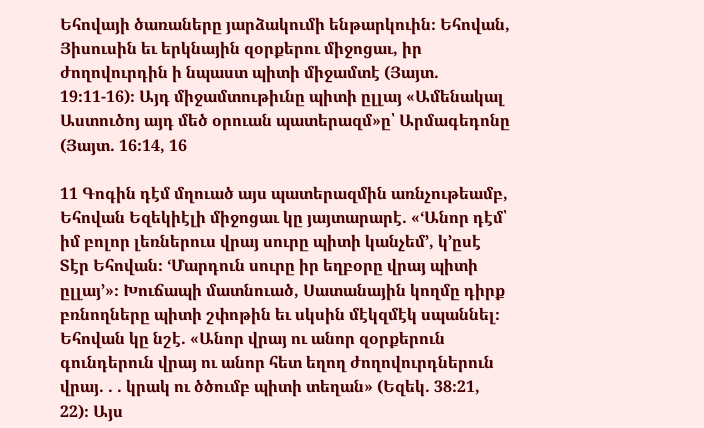Եհովայի ծառաները յարձակումի ենթարկուին։ Եհովան, Յիսուսին եւ երկնային զօրքերու միջոցաւ, իր ժողովուրդին ի նպաստ պիտի միջամտէ (Յայտ. 19։11-16)։ Այդ միջամտութիւնը պիտի ըլլայ «Ամենակալ Աստուծոյ այդ մեծ օրուան պատերազմ»ը՝ Արմագեդոնը (Յայտ. 16։14, 16

11 Գոգին դէմ մղուած այս պատերազմին առնչութեամբ, Եհովան Եզեկիէլի միջոցաւ կը յայտարարէ. «‘Անոր դէմ՝ իմ բոլոր լեռներուս վրայ սուրը պիտի կանչեմ’, կ’ըսէ Տէր Եհովան։ ‘Մարդուն սուրը իր եղբօրը վրայ պիտի ըլլայ’»։ Խուճապի մատնուած, Սատանային կողմը դիրք բռնողները պիտի շփոթին եւ սկսին մէկզմէկ սպաննել։ Եհովան կը նշէ. «Անոր վրայ ու անոր զօրքերուն գունդերուն վրայ ու անոր հետ եղող ժողովուրդներուն վրայ. . . կրակ ու ծծումբ պիտի տեղան» (Եզեկ. 38։21, 22)։ Այս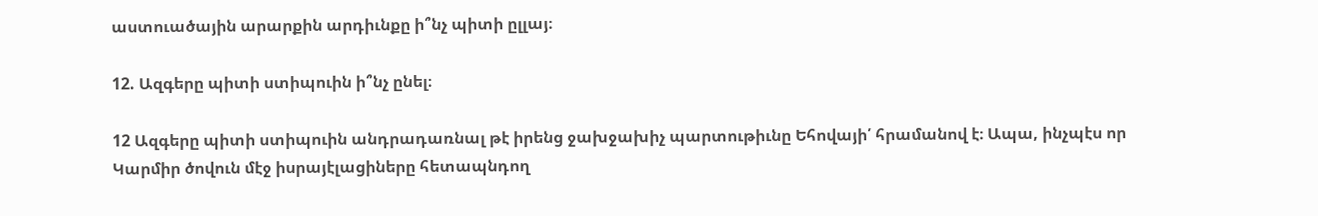աստուածային արարքին արդիւնքը ի՞նչ պիտի ըլլայ։

12. Ազգերը պիտի ստիպուին ի՞նչ ընել։

12 Ազգերը պիտի ստիպուին անդրադառնալ թէ իրենց ջախջախիչ պարտութիւնը Եհովայի՛ հրամանով է։ Ապա, ինչպէս որ Կարմիր ծովուն մէջ իսրայէլացիները հետապնդող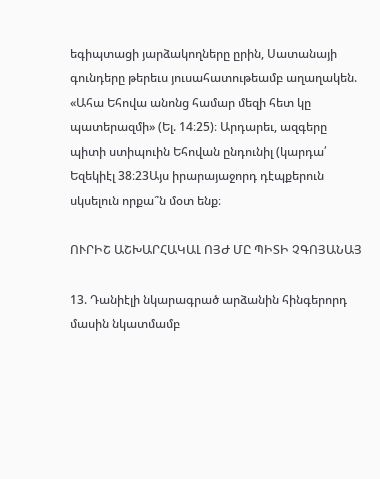եգիպտացի յարձակողները ըրին, Սատանայի գունդերը թերեւս յուսահատութեամբ աղաղակեն. «Ահա Եհովա անոնց համար մեզի հետ կը պատերազմի» (Ել. 14։25)։ Արդարեւ, ազգերը պիտի ստիպուին Եհովան ընդունիլ (կարդա՛ Եզեկիէլ 38։23Այս իրարայաջորդ դէպքերուն սկսելուն որքա՞ն մօտ ենք։

ՈՒՐԻՇ ԱՇԽԱՐՀԱԿԱԼ ՈՅԺ ՄԸ ՊԻՏԻ ՉԳՈՅԱՆԱՅ

13. Դանիէլի նկարագրած արձանին հինգերորդ մասին նկատմամբ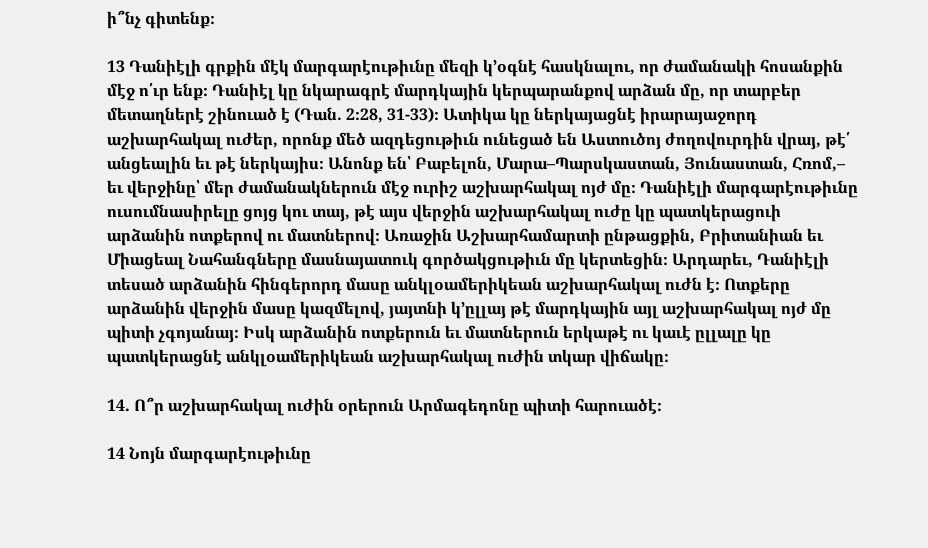ի՞նչ գիտենք։

13 Դանիէլի գրքին մէկ մարգարէութիւնը մեզի կ’օգնէ հասկնալու, որ ժամանակի հոսանքին մէջ ո՛ւր ենք։ Դանիէլ կը նկարագրէ մարդկային կերպարանքով արձան մը, որ տարբեր մետաղներէ շինուած է (Դան. 2։28, 31-33)։ Ատիկա կը ներկայացնէ իրարայաջորդ աշխարհակալ ուժեր, որոնք մեծ ազդեցութիւն ունեցած են Աստուծոյ ժողովուրդին վրայ, թէ՛ անցեալին եւ թէ ներկայիս։ Անոնք են՝ Բաբելոն, Մարա–Պարսկաստան, Յունաստան, Հռոմ,– եւ վերջինը՝ մեր ժամանակներուն մէջ ուրիշ աշխարհակալ ոյժ մը։ Դանիէլի մարգարէութիւնը ուսումնասիրելը ցոյց կու տայ, թէ այս վերջին աշխարհակալ ուժը կը պատկերացուի արձանին ոտքերով ու մատներով։ Առաջին Աշխարհամարտի ընթացքին, Բրիտանիան եւ Միացեալ Նահանգները մասնայատուկ գործակցութիւն մը կերտեցին։ Արդարեւ, Դանիէլի տեսած արձանին հինգերորդ մասը անկլօամերիկեան աշխարհակալ ուժն է։ Ոտքերը արձանին վերջին մասը կազմելով, յայտնի կ’ըլլայ թէ մարդկային այլ աշխարհակալ ոյժ մը պիտի չգոյանայ։ Իսկ արձանին ոտքերուն եւ մատներուն երկաթէ ու կաւէ ըլլալը կը պատկերացնէ անկլօամերիկեան աշխարհակալ ուժին տկար վիճակը։

14. Ո՞ր աշխարհակալ ուժին օրերուն Արմագեդոնը պիտի հարուածէ։

14 Նոյն մարգարէութիւնը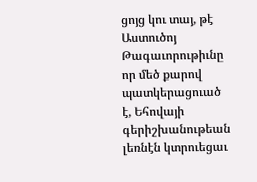ցոյց կու տայ, թէ Աստուծոյ Թագաւորութիւնը որ մեծ քարով պատկերացուած է, Եհովայի գերիշխանութեան լեռնէն կտրուեցաւ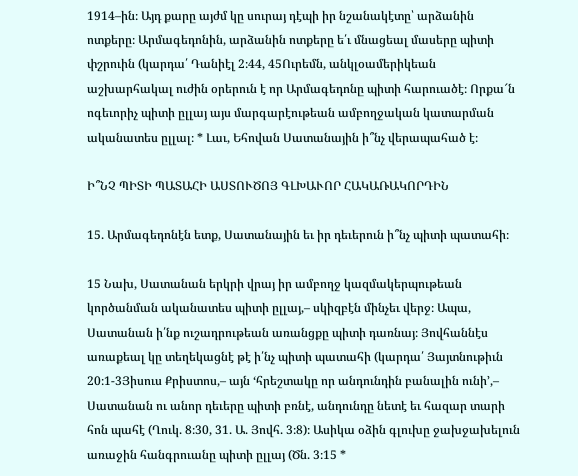1914–ին։ Այդ քարը այժմ կը սուրայ դէպի իր նշանակէտը՝ արձանին ոտքերը։ Արմագեդոնին, արձանին ոտքերը ե՛ւ մնացեալ մասերը պիտի փշրուին (կարդա՛ Դանիէլ 2։44, 45Ուրեմն, անկլօամերիկեան աշխարհակալ ուժին օրերուն է որ Արմագեդոնը պիտի հարուածէ։ Որքա՜ն ոգեւորիչ պիտի ըլլայ այս մարգարէութեան ամբողջական կատարման ականատես ըլլալ։ * Լաւ, Եհովան Սատանային ի՞նչ վերապահած է։

Ի՞ՆՉ ՊԻՏԻ ՊԱՏԱՀԻ ԱՍՏՈՒԾՈՅ ԳԼԽԱՒՈՐ ՀԱԿԱՌԱԿՈՐԴԻՆ

15. Արմագեդոնէն ետք, Սատանային եւ իր դեւերուն ի՞նչ պիտի պատահի։

15 Նախ, Սատանան երկրի վրայ իր ամբողջ կազմակերպութեան կործանման ականատես պիտի ըլլայ,– սկիզբէն մինչեւ վերջ։ Ապա, Սատանան ի՛նք ուշադրութեան առանցքը պիտի դառնայ։ Յովհաննէս առաքեալ կը տեղեկացնէ թէ ի՛նչ պիտի պատահի (կարդա՛ Յայտնութիւն 20։1-3Յիսուս Քրիստոս,– այն ‘հրեշտակը որ անդունդին բանալին ունի’,– Սատանան ու անոր դեւերը պիտի բռնէ, անդունդը նետէ եւ հազար տարի հոն պահէ (Ղուկ. 8։30, 31. Ա. Յովհ. 3։8)։ Ասիկա օձին գլուխը ջախջախելուն առաջին հանգրուանը պիտի ըլլայ (Ծն. 3։15 *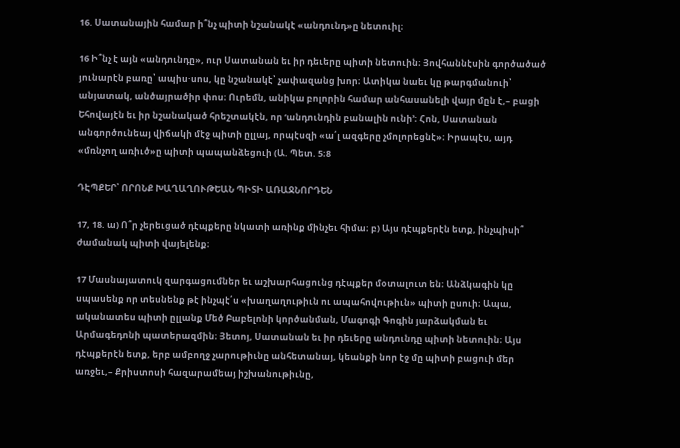16. Սատանային համար ի՞նչ պիտի նշանակէ «անդունդ»ը նետուիլ։

16 Ի՞նչ է այն «անդունդը», ուր Սատանան եւ իր դեւերը պիտի նետուին։ Յովհաննէսին գործածած յունարէն բառը՝ ապիս·սոս, կը նշանակէ՝ չափազանց խոր։ Ատիկա նաեւ կը թարգմանուի՝ անյատակ, անծայրածիր փոս։ Ուրեմն, անիկա բոլորին համար անհասանելի վայր մըն է,– բացի Եհովայէն եւ իր նշանակած հրեշտակէն, որ ‘անդունդին բանալին ունի’։ Հոն, Սատանան անգործունեայ վիճակի մէջ պիտի ըլլայ, որպէսզի «ա՛լ ազգերը չմոլորեցնէ»։ Իրապէս, այդ «մռնչող առիւծ»ը պիտի պապանձեցուի (Ա. Պետ. 5։8

ԴԷՊՔԵՐ՝ ՈՐՈՆՔ ԽԱՂԱՂՈՒԹԵԱՆ ՊԻՏԻ ԱՌԱՋՆՈՐԴԵՆ

17, 18. ա) Ո՞ր չերեւցած դէպքերը նկատի առինք մինչեւ հիմա։ բ) Այս դէպքերէն ետք, ինչպիսի՞ ժամանակ պիտի վայելենք։

17 Մասնայատուկ զարգացումներ եւ աշխարհացունց դէպքեր մօտալուտ են։ Անձկագին կը սպասենք որ տեսնենք թէ ինչպէ՛ս «խաղաղութիւն ու ապահովութիւն» պիտի ըսուի։ Ապա, ականատես պիտի ըլլանք Մեծ Բաբելոնի կործանման, Մագոգի Գոգին յարձակման եւ Արմագեդոնի պատերազմին։ Յետոյ, Սատանան եւ իր դեւերը անդունդը պիտի նետուին։ Այս դէպքերէն ետք, երբ ամբողջ չարութիւնը անհետանայ, կեանքի նոր էջ մը պիտի բացուի մեր առջեւ,– Քրիստոսի հազարամեայ իշխանութիւնը,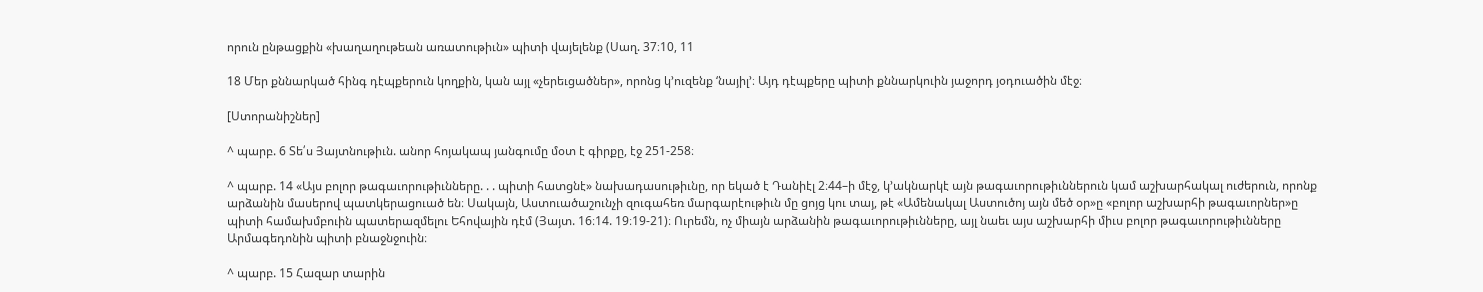որուն ընթացքին «խաղաղութեան առատութիւն» պիտի վայելենք (Սաղ. 37։10, 11

18 Մեր քննարկած հինգ դէպքերուն կողքին, կան այլ «չերեւցածներ», որոնց կ’ուզենք ‘նայիլ’։ Այդ դէպքերը պիտի քննարկուին յաջորդ յօդուածին մէջ։

[Ստորանիշներ]

^ պարբ. 6 Տե՛ս Յայտնութիւն. անոր հոյակապ յանգումը մօտ է գիրքը, էջ 251-258։

^ պարբ. 14 «Այս բոլոր թագաւորութիւնները. . . պիտի հատցնէ» նախադասութիւնը, որ եկած է Դանիէլ 2։44–ի մէջ, կ’ակնարկէ այն թագաւորութիւններուն կամ աշխարհակալ ուժերուն, որոնք արձանին մասերով պատկերացուած են։ Սակայն, Աստուածաշունչի զուգահեռ մարգարէութիւն մը ցոյց կու տայ, թէ «Ամենակալ Աստուծոյ այն մեծ օր»ը «բոլոր աշխարհի թագաւորներ»ը պիտի համախմբուին պատերազմելու Եհովային դէմ (Յայտ. 16։14. 19։19-21)։ Ուրեմն, ոչ միայն արձանին թագաւորութիւնները, այլ նաեւ այս աշխարհի միւս բոլոր թագաւորութիւնները Արմագեդոնին պիտի բնաջնջուին։

^ պարբ. 15 Հազար տարին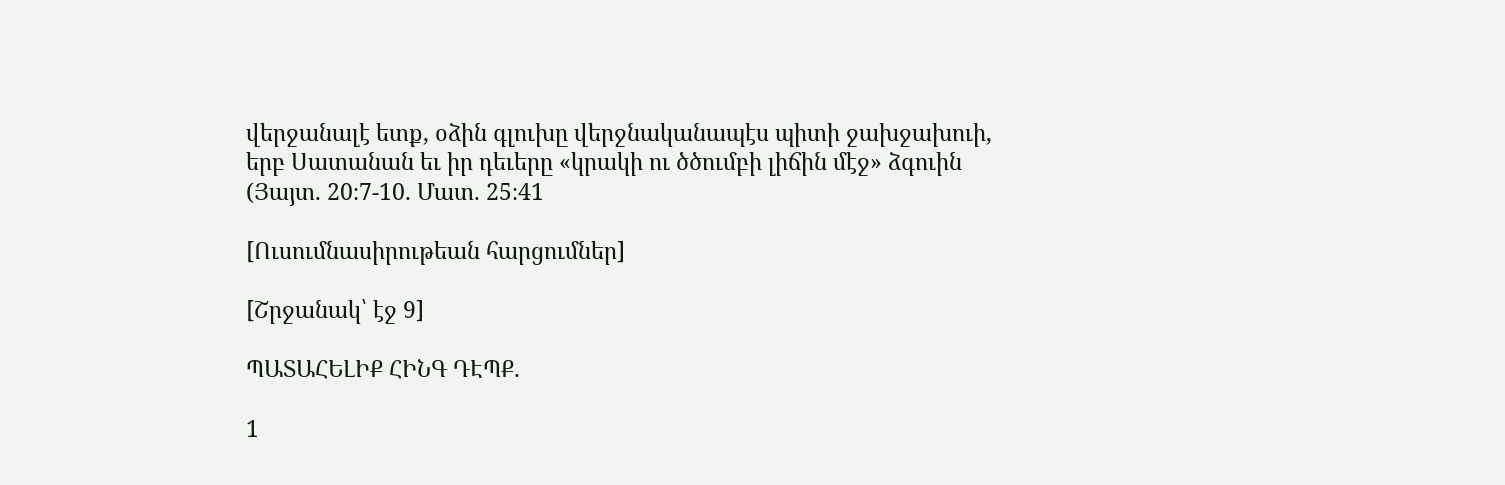վերջանալէ ետք, օձին գլուխը վերջնականապէս պիտի ջախջախուի, երբ Սատանան եւ իր դեւերը «կրակի ու ծծումբի լիճին մէջ» ձգուին (Յայտ. 20։7-10. Մատ. 25։41

[Ուսումնասիրութեան հարցումներ]

[Շրջանակ՝ էջ 9]

ՊԱՏԱՀԵԼԻՔ ՀԻՆԳ ԴԷՊՔ.

1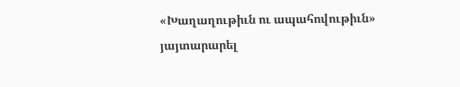«Խաղաղութիւն ու ապահովութիւն» յայտարարել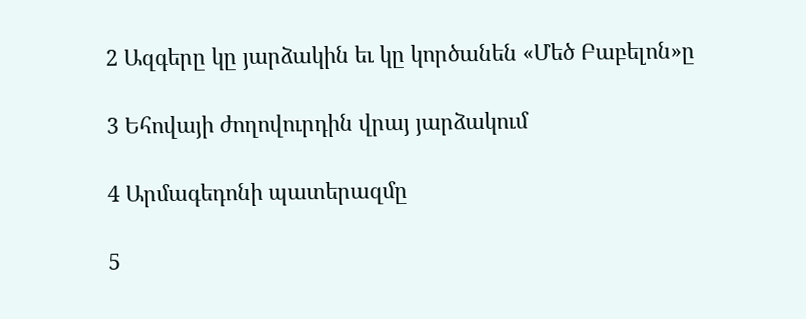2 Ազգերը կը յարձակին եւ կը կործանեն «Մեծ Բաբելոն»ը

3 Եհովայի ժողովուրդին վրայ յարձակում

4 Արմագեդոնի պատերազմը

5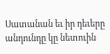Սատանան եւ իր դեւերը անդունդը կը նետուին